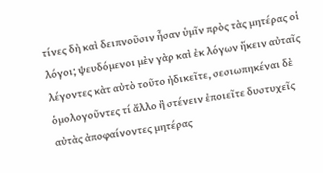τίνες δὴ καὶ δειπνοῦσιν ἦσαν ὑμῖν πρὸς τὰς μητέρας οἱ λόγοι; ψευδόμενοι μὲν γὰρ καὶ ἐκ λόγων ἥκειν αὐταῖς λέγοντες κὰτ αὐτὸ τοῦτο ἠδικεῖτε, σεσιωπηκέναι δὲ ὁμολογοῦντες τί ἄλλο ἢ στένειν ἐποιεῖτε δυστυχεῖς αὐτὰς ἀποφαίνοντες μητέρας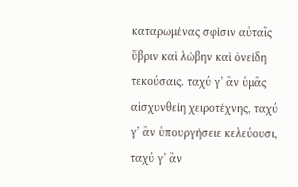καταρωμένας σφίσιν αὐταῖς ὕβριν καὶ λώβην καὶ ὀνείδη τεκούσαις. ταχύ γ’ ἂν ὑμᾶς αἰσχυνθείη χειροτέχνης, ταχύ γ’ ἂν ὑπουργήσειε κελεύουσι, ταχύ γ’ ἂν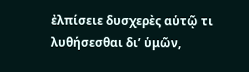ἐλπίσειε δυσχερὲς αὑτῷ τι λυθήσεσθαι δι’ ὑμῶν,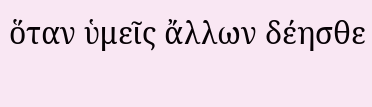ὅταν ὑμεῖς ἄλλων δέησθε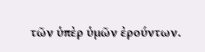τῶν ὑπὲρ ὑμῶν ἐρούντων.